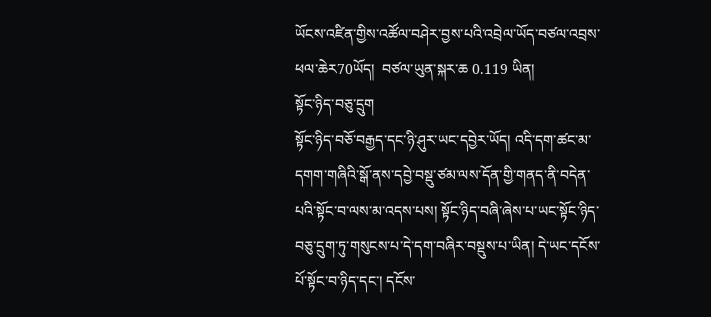ཡོངས་འཛིན་གྱིས་འཚོལ་བཤེར་བྱས་པའི་འབྲེལ་ཡོད་བཙལ་འབྲས་ཕལ་ཆེར70ཡོད།  བཙལ་ཡུན་སྐར་ཆ 0.119 ཡིན།
སྟོང་ཉིད་བཅུ་དྲུག
སྟོང་ཉིད་བཅོ་བརྒྱད་དང་ཉི་ཤུར་ཡང་དབྱེར་ཡོད། འདི་དག་ཚང་མ་དགག་གཞིའི་སྒོ་ནས་དབྱེ་བསྡུ་ཙམ་ལས་དོན་གྱི་གནད་ནི་བདེན་པའི་སྟོང་བ་ལས་མ་འདས་པས། སྟོང་ཉིད་བཞི་ཞེས་པ་ཡང་སྟོང་ཉིད་བཅུ་དྲུག་ཏུ་གསུངས་པ་དེ་དག་བཞིར་བསྡུས་པ་ཡིན། དེ་ཡང་དངོས་པོ་སྟོང་བ་ཉིད་དང་། དངོས་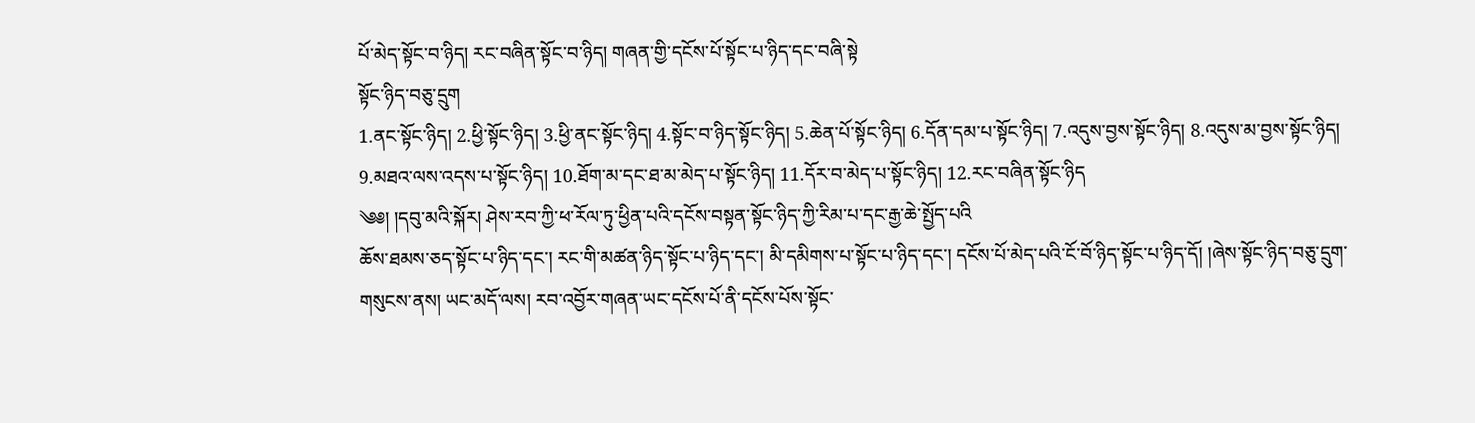པོ་མེད་སྟོང་བ་ཉིད། རང་བཞིན་སྟོང་བ་ཉིད། གཞན་གྱི་དངོས་པོ་སྟོང་པ་ཉིད་དང་བཞི་སྟེ
སྟོང་ཉིད་བཅུ་དྲུག
1.ནང་སྟོང་ཉིད། 2.ཕྱི་སྟོང་ཉིད། 3.ཕྱི་ནང་སྟོང་ཉིད། 4.སྟོང་བ་ཉིད་སྟོང་ཉིད། 5.ཆེན་པོ་སྟོང་ཉིད། 6.དོན་དམ་པ་སྟོང་ཉིད། 7.འདུས་བྱས་སྟོང་ཉིད། 8.འདུས་མ་བྱས་སྟོང་ཉིད། 9.མཐའ་ལས་འདས་པ་སྟོང་ཉིད། 10.ཐོག་མ་དང་ཐ་མ་མེད་པ་སྟོང་ཉིད། 11.དོར་བ་མེད་པ་སྟོང་ཉིད། 12.རང་བཞིན་སྟོང་ཉིད
༄༅། །དབུ་མའི་སྐོར། ཤེས་རབ་ཀྱི་ཕ་རོལ་ཏུ་ཕྱིན་པའི་དངོས་བསྟན་སྟོང་ཉིད་ཀྱི་རིམ་པ་དང་རྒྱ་ཆེ་སྤྱོད་པའི
ཆོས་ཐམས་ཅད་སྟོང་པ་ཉིད་དང་། རང་གི་མཚན་ཉིད་སྟོང་པ་ཉིད་དང་། མི་དམིགས་པ་སྟོང་པ་ཉིད་དང་། དངོས་པོ་མེད་པའི་ངོ་བོ་ཉིད་སྟོང་པ་ཉིད་དོ། །ཞེས་སྟོང་ཉིད་བཅུ་དྲུག་གསུངས་ནས། ཡང་མདོ་ལས། རབ་འབྱོར་གཞན་ཡང་དངོས་པོ་ནི་དངོས་པོས་སྟོང་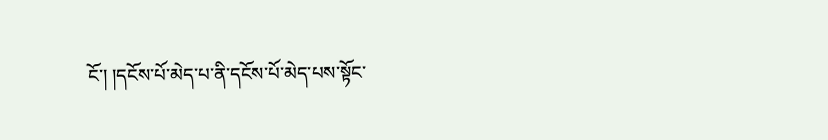ངོ་། །དངོས་པོ་མེད་པ་ནི་དངོས་པོ་མེད་པས་སྟོང་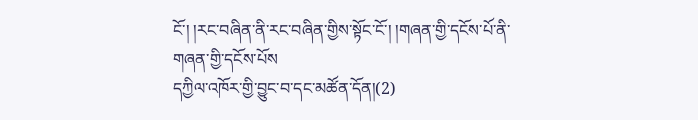ངོ་། །རང་བཞིན་ནི་རང་བཞིན་གྱིས་སྟོང་ངོ་། །གཞན་གྱི་དངོས་པོ་ནི་གཞན་གྱི་དངོས་པོས
དཀྱིལ་འཁོར་གྱི་བྱུང་བ་དང་མཚོན་དོན།(2)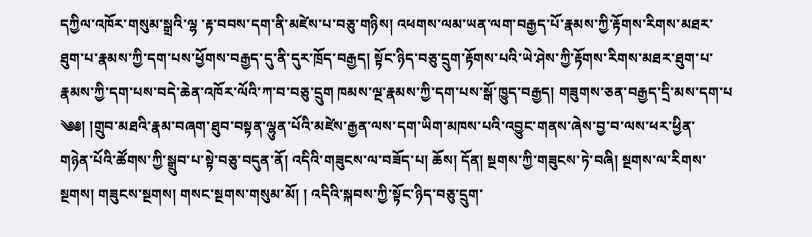དཀྱིལ་འཁོར་གསུམ་སྒྲའི་ལྷ ་རྟ་བབས་དག་ནི་མཛེས་པ་བཅུ་གཉིས། འཕགས་ལམ་ཡན་ལག་བརྒྱད་པོ་རྣམས་ཀྱི་རྟོགས་རིགས་མཐར་ཐུག་པ་རྣམས་ཀྱི་དག་པས་ཕྱོགས་བརྒྱད་དུ་ནི་དུར་ཁྲོད་བརྒྱད། སྟོང་ཉིད་བཅུ་དྲུག་རྟོགས་པའི་ཡེ་ཤེས་ཀྱི་རྟོགས་རིགས་མཐར་ཐུག་པ་རྣམས་ཀྱི་དག་པས་བདེ་ཆེན་འཁོར་ལོའི་ཀ་བ་བཅུ་དྲུག ཁམས་ལྔ་རྣམས་ཀྱི་དག་པས་སྒོ་ཁྱུད་བརྒྱད། གཟུགས་ཅན་བརྒྱད་དྲི་མས་དག་པ
༄༅། །གྲུབ་མཐའི་རྣམ་བཞག་ཐུབ་བསྟན་ལྷུན་པོའི་མཛེས་རྒྱན་ལས་དག་ཡིག་མཁས་པའི་འབྱུང་གནས་ཞེས་བྱ་བ་ལས་ཕར་ཕྱིན་
གཉེན་པོའི་ཚོགས་ཀྱི་སྒྲུབ་པ་སྟེ་བཅུ་བདུན་ནོ། འདིའི་གཟུངས་ལ་བཟོད་པ། ཆོས། དོན། སྔགས་ཀྱི་གཟུངས་ཏེ་བཞི། སྔགས་ལ་རིགས་སྔགས། གཟུངས་སྔགས། གསང་སྔགས་གསུམ་མོ། ། འདིའི་སྐབས་ཀྱི་སྟོང་ཉིད་བཅུ་དྲུག་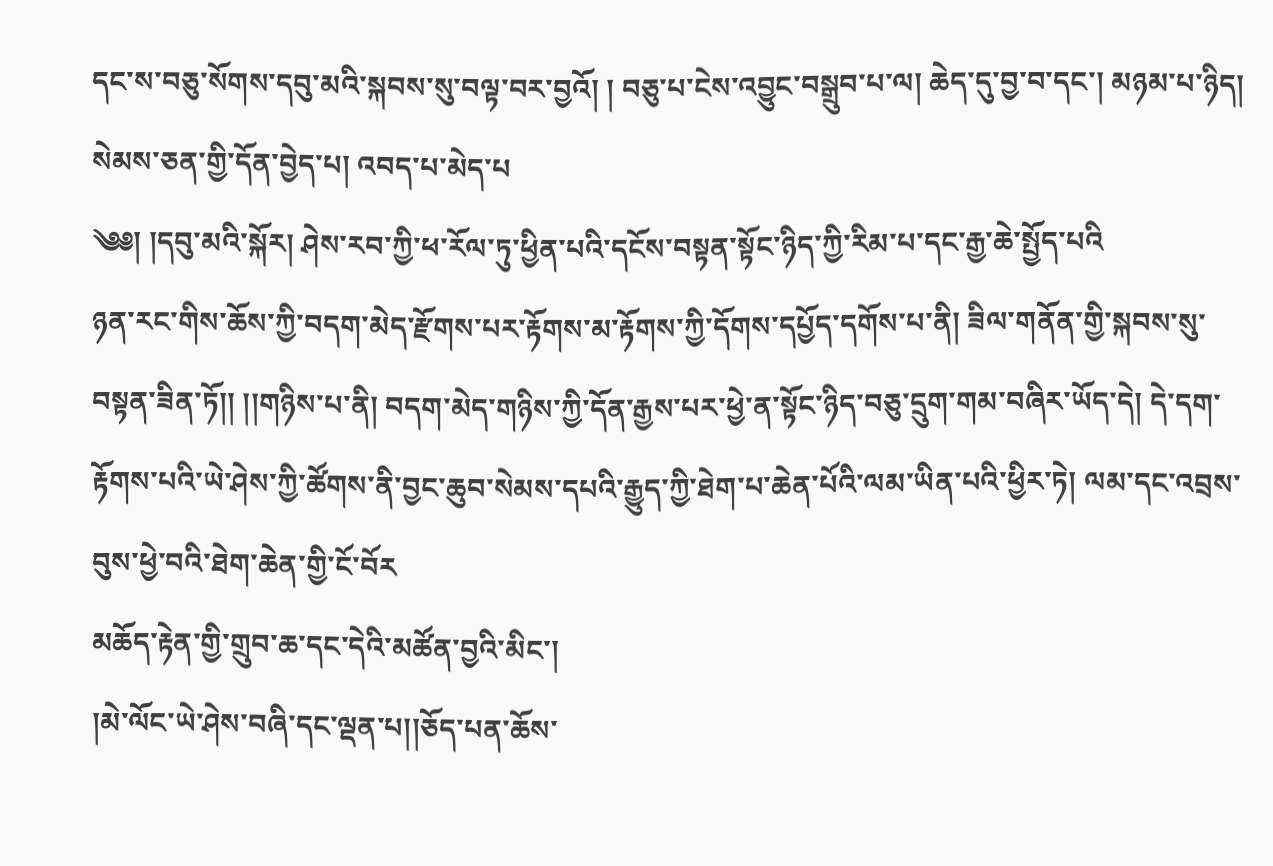དང་ས་བཅུ་སོགས་དབུ་མའི་སྐབས་སུ་བལྟ་བར་བྱའོ། ། བཅུ་པ་ངེས་འབྱུང་བསྒྲུབ་པ་ལ། ཆེད་དུ་བྱ་བ་དང་། མཉམ་པ་ཉིད། སེམས་ཅན་གྱི་དོན་བྱེད་པ། འབད་པ་མེད་པ
༄༅། །དབུ་མའི་སྐོར། ཤེས་རབ་ཀྱི་ཕ་རོལ་ཏུ་ཕྱིན་པའི་དངོས་བསྟན་སྟོང་ཉིད་ཀྱི་རིམ་པ་དང་རྒྱ་ཆེ་སྤྱོད་པའི
ཉན་རང་གིས་ཆོས་ཀྱི་བདག་མེད་རྫོགས་པར་རྟོགས་མ་རྟོགས་ཀྱི་དོགས་དཔྱོད་དགོས་པ་ནི། ཟིལ་གནོན་གྱི་སྐབས་སུ་བསྟན་ཟིན་ཏོ།། །།གཉིས་པ་ནི། བདག་མེད་གཉིས་ཀྱི་དོན་རྒྱས་པར་ཕྱེ་ན་སྟོང་ཉིད་བཅུ་དྲུག་གམ་བཞིར་ཡོད་དེ། དེ་དག་རྟོགས་པའི་ཡེ་ཤེས་ཀྱི་ཚོགས་ནི་བྱང་ཆུབ་སེམས་དཔའི་རྒྱུད་ཀྱི་ཐེག་པ་ཆེན་པོའི་ལམ་ཡིན་པའི་ཕྱིར་ཏེ། ལམ་དང་འབྲས་བུས་ཕྱེ་བའི་ཐེག་ཆེན་གྱི་ངོ་བོར
མཆོད་རྟེན་གྱི་གྲུབ་ཆ་དང་དེའི་མཚོན་བྱའི་མིང་།
།མེ་ལོང་ཡེ་ཤེས་བཞི་དང་ལྡན་པ།།ཅོད་པན་ཆོས་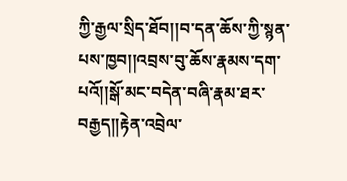ཀྱི་རྒྱལ་སྲིད་ཐོབ།།བ་དན་ཆོས་ཀྱི་སྙན་པས་ཁྱབ།།འབྲས་བུ་ཆོས་རྣམས་དག་པའོ།།སྒོ་མང་བདེན་བཞི་རྣམ་ཐར་བརྒྱད།།རྟེན་འབྲེལ་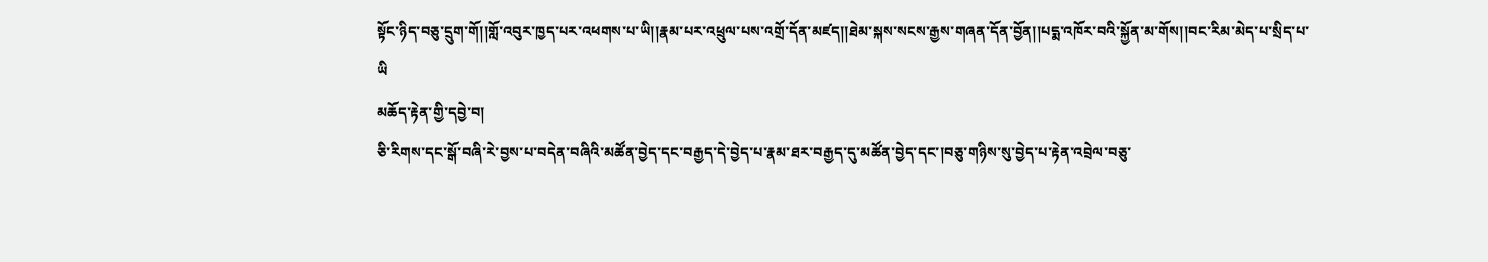སྟོང་ཉིད་བཅུ་དྲུག་གོ།།གློ་འབུར་ཁྱད་པར་འཕགས་པ་ཡི།།རྣམ་པར་འཕྲུལ་པས་འགྲོ་དོན་མཛད།།ཐེམ་སྐས་སངས་རྒྱས་གཞན་དོན་བྱོན།།པདྨ་འཁོར་བའི་སྐྱོན་མ་གོས།།བང་རིམ་མེད་པ་སྲིད་པ་ཡི
མཆོད་རྟེན་གྱི་དབྱེ་བ།
ཅི་རིགས་དང་སྒོ་བཞི་རེ་བྱས་པ་བདེན་བཞིའི་མཚོན་བྱེད་དང་བརྒྱད་དེ་བྱེད་པ་རྣམ་ཐར་བརྒྱད་དུ་མཚོན་བྱེད་དང་།བཅུ་གཉིས་སུ་བྱེད་པ་རྟེན་འབྲེལ་བཅུ་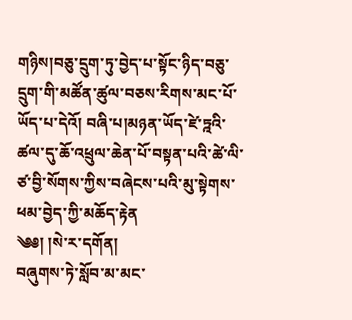གཉིས།བཅུ་དྲུག་ཏུ་བྱེད་པ་སྟོང་ཉིད་བཅུ་དྲུག་གི་མཚོན་ཚུལ་བཅས་རིགས་མང་པོ་ཡོད་པ་དེའོ། བཞི་པ།མཉན་ཡོད་ཛེ་ཏྰའི་ཚལ་དུ་ཆོ་འཕྲུལ་ཆེན་པོ་བསྟན་པའི་ཚེ་ལི་ཙ་བྱི་སོགས་ཀྱིས་བཞེངས་པའི་མུ་སྟེགས་ཕམ་བྱེད་ཀྱི་མཆོད་རྟེན
༄༅། །སེ་ར་དགོན།
བཞུགས་ཏེ་སློབ་མ་མང་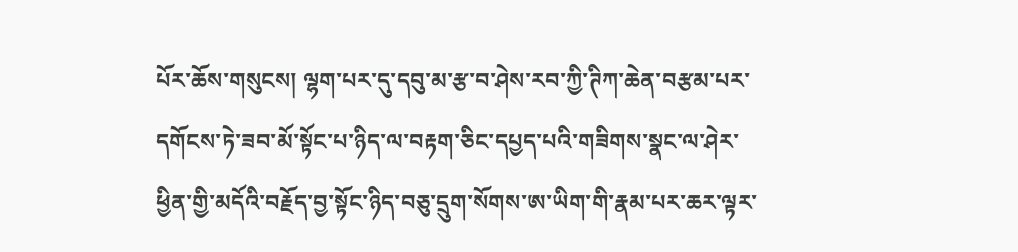པོར་ཆོས་གསུངས། ལྷག་པར་དུ་དབུ་མ་རྩ་བ་ཤེས་རབ་ཀྱི་ཊིཀ་ཆེན་བརྩམ་པར་དགོངས་ཏེ་ཟབ་མོ་སྟོང་པ་ཉིད་ལ་བརྟག་ཅིང་དཔྱད་པའི་གཟིགས་སྣང་ལ་ཤེར་ཕྱིན་གྱི་མདོའི་བརྗོད་བྱ་སྟོང་ཉིད་བཅུ་དྲུག་སོགས་ཨ་ཡིག་གི་རྣམ་པར་ཆར་ལྟར་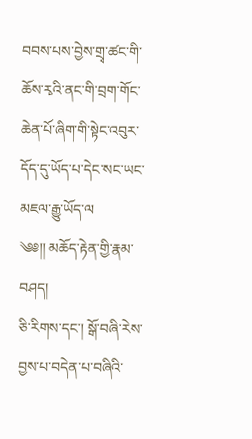བབས་པས་བྱེས་གྲྭ་ཚང་གི་ཆོས་རྭའི་ནང་གི་བྲག་གོང་ཆེན་པོ་ཞིག་གི་སྟེང་འབུར་དོད་དུ་ཡོད་པ་དེང་སང་ཡང་མཇལ་རྒྱུ་ཡོད་ལ
༄༅།། མཆོད་རྟེན་གྱི་རྣམ་བཤད།
ཅི་རིགས་དང་། སྒོ་བཞི་རེས་བྱས་པ་བདེན་པ་བཞིའི་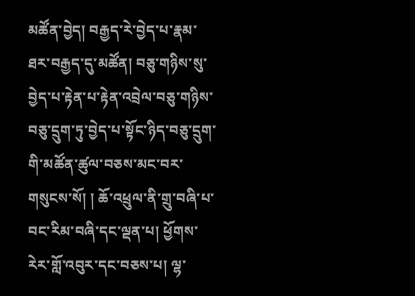མཚོན་བྱེད། བརྒྱད་རེ་བྱེད་པ་རྣམ་ཐར་བརྒྱད་དུ་མཚོན། བཅུ་གཉིས་སུ་བྱེད་པ་རྟེན་པ་རྟེན་འབྲེལ་བཅུ་གཉིས་བཅུ་དྲུག་ཏུ་བྱེད་པ་སྟོང་ཉིད་བཅུ་དྲུག་གི་མཚོན་ཚུལ་བཅས་མང་བར་གསུངས་སོ། ། ཆོ་འཕྲུལ་ནི་གྲུ་བཞི་པ་བང་རིམ་བཞི་དང་ལྡན་པ། ཕྱོགས་རེར་གློ་འབུར་དང་བཅས་པ། ལྷ་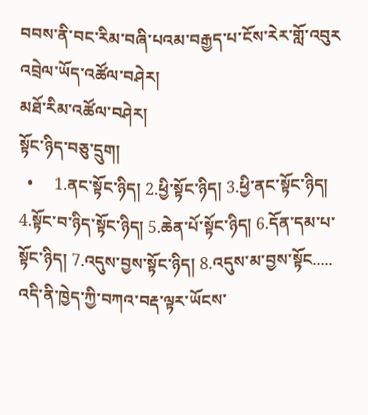བབས་ནི་བང་རིམ་བཞི་པའམ་བརྒྱད་པ་ངོས་རེར་གློ་འབུར
འབྲེལ་ཡོད་འཚོལ་བཤེར།
མཐོ་རིམ་འཚོལ་བཤེར།
སྟོང་ཉིད་བཅུ་དྲུག།
  •     1.ནང་སྟོང་ཉིད། 2.ཕྱི་སྟོང་ཉིད། 3.ཕྱི་ནང་སྟོང་ཉིད། 4.སྟོང་བ་ཉིད་སྟོང་ཉིད། 5.ཆེན་པོ་སྟོང་ཉིད། 6.དོན་དམ་པ་སྟོང་ཉིད། 7.འདུས་བྱས་སྟོང་ཉིད། 8.འདུས་མ་བྱས་སྟོང.....
འདི་ནི་ཁྱེད་ཀྱི་བཀའ་བརྡ་ལྟར་ཡོངས་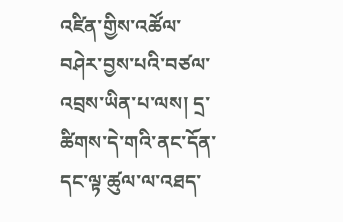འཛིན་གྱིས་འཚོལ་བཤེར་བྱས་པའི་བཙལ་འབྲས་ཡིན་པ་ལས། དྲ་ཚིགས་དེ་གའི་ནང་དོན་དང་ལྟ་ཚུལ་ལ་འཐད་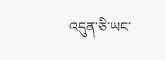འདུན་ཅི་ཡང་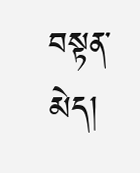བསྟན་མེད།